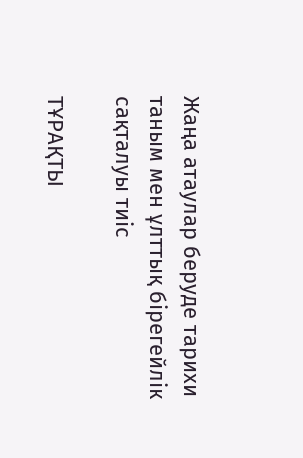Жаңа атаулар беруде тарихи таным мен ұлттық бірегейлік сақталуы тиіс

ТҰРАҚТЫ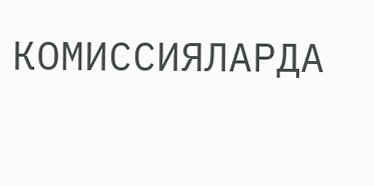КОМИССИЯЛАРДА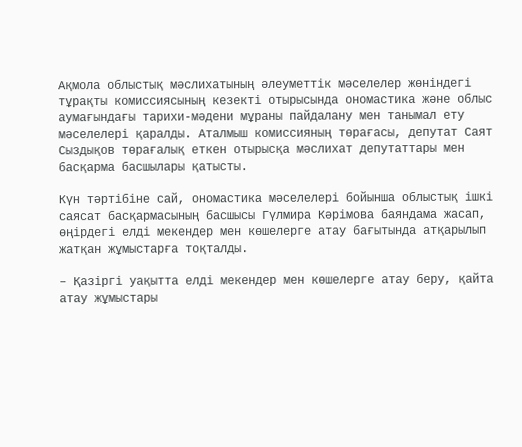Ақмола облыстық мәслихатының әлеуметтік мәселелер жөніндегі тұрақты комиссиясының кезекті отырысында ономастика және облыс аумағындағы тарихи-мәдени мұраны пайдалану мен танымал ету  мәселелері қаралды. Аталмыш комиссияның төрағасы, депутат Саят Сыздықов төрағалық еткен отырысқа мәслихат депутаттары мен басқарма басшылары қатысты.

Күн тәртібіне сай, ономастика мәселелері бойынша облыстық ішкі саясат басқармасының басшысы Гүлмира Кәрімова баяндама жасап, өңірдегі елді мекендер мен көшелерге атау бағытында атқарылып жатқан жұмыстарға тоқталды.

– Қазіргі уақытта елді мекендер мен көшелерге атау беру, қайта атау жұмыстары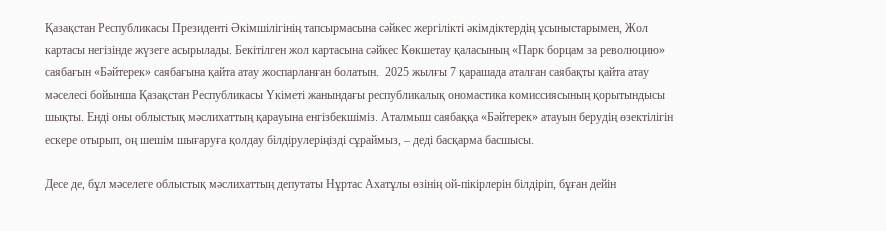Қазақстан Республикасы Президенті Әкімшілігінің тапсырмасына сәйкес жергілікті әкімдіктердің ұсыныстарымен, Жол картасы негізінде жүзеге асырылады. Бекітілген жол картасына сәйкес Көкшетау қаласының «Парк борцам за революцию» саябағын «Бәйтерек» саябағына қайта атау жоспарланған болатын.  2025 жылғы 7 қарашада аталған саябақты қайта атау мәселесі бойынша Қазақстан Республикасы Үкіметі жанындағы республикалық ономастика комиссиясының қорытындысы шықты. Енді оны облыстық мәслихаттың қарауына енгізбекшіміз. Аталмыш саябаққа «Бәйтерек» атауын берудің өзектілігін ескере отырып, оң шешім шығаруға қолдау білдірулеріңізді сұраймыз, – деді басқарма басшысы.

Десе де, бұл мәселеге облыстық мәслихаттың депутаты Нұртас Ахатұлы өзінің ой-пікірлерін білдіріп, бұған дейін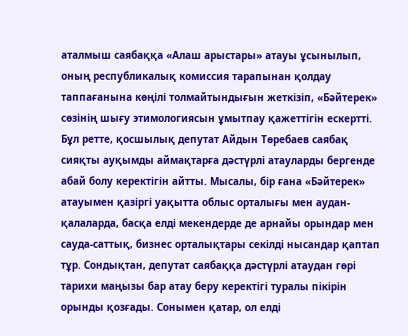аталмыш саябаққа «Алаш арыстары» атауы ұсынылып, оның республикалық комиссия тарапынан қолдау таппағанына көңілі толмайтындығын жеткізіп, «Бәйтерек» сөзінің шығу этимологиясын ұмытпау қажеттігін ескертті. Бұл ретте, қосшылық депутат Айдын Төребаев саябақ сияқты ауқымды аймақтарға дәстүрлі атауларды бергенде абай болу керектігін айтты. Мысалы, бір ғана «Бәйтерек» атауымен қазіргі уақытта облыс орталығы мен аудан-қалаларда, басқа елді мекендерде де арнайы орындар мен сауда-саттық, бизнес орталықтары секілді нысандар қаптап тұр. Сондықтан, депутат саябаққа дәстүрлі атаудан гөрі тарихи маңызы бар атау беру керектігі туралы пікірін орынды қозғады. Сонымен қатар, ол елді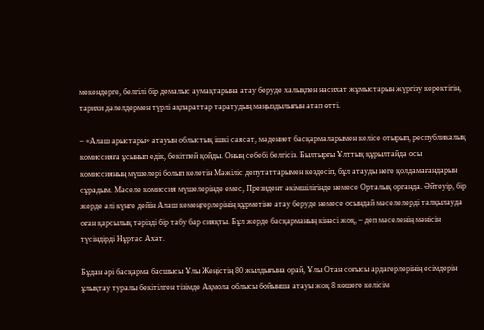мекендерге, белгілі бір демалыс аумақтарына атау беруде халықпен насихат жұмыстарын жүргізу керектігін, тарихи дәлелдермен түрлі ақпараттар таратудың маңыздылығын атап өтті.

– «Алаш арыстары» атауын облыстық ішкі саясат, мәдениет басқармаларымен келісе отырып, республикалық комиссияға ұсынып едік, бекітпей қойды. Оның себебі белгісіз. Былтырғы Ұлттық құрылтайда осы комиссияның мүшелері болып келетін Мәжіліс депутаттарымен кездесіп, бұл атауды неге қолдамағандарын сұрадым. Мәселе комиссия мүшелерінде емес, Президент әкімшілігінде немесе Орталық органда. Әйтеуір, бір жерде әлі күнге дейін Алаш кемеңгерлерінің құрметіне атау беруде немесе осындай мәселелерді талқылауда оған қарсылық тәрізді бір табу бар сияқты. Бұл жерде басқарманың кінәсі жоқ, – деп мәселенің мәнісін түсіндірді Нұртас Ахат.

Бұдан әрі басқарма басшысы Ұлы Жеңістің 80 жылдығына орай, Ұлы Отан соғысы ардагерлерінің есімдерін ұлықтау туралы бекітілген тізімде Ақмола облысы бойынша атауы жоқ 8 көшеге келісім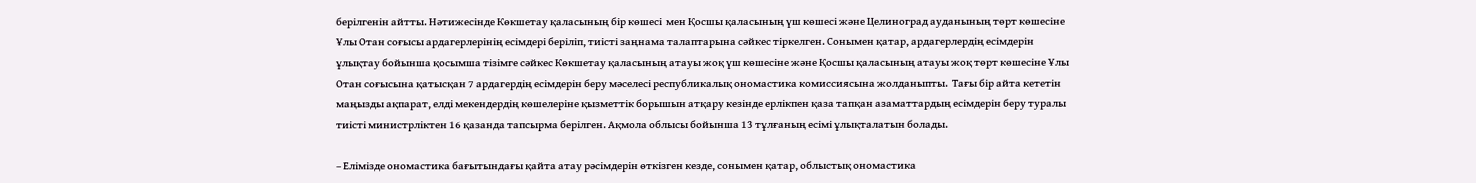берілгенін айтты. Нәтижесінде Көкшетау қаласының бір көшесі  мен Қосшы қаласының үш көшесі және Целиноград ауданының төрт көшесіне Ұлы Отан соғысы ардагерлерінің есімдері беріліп, тиісті заңнама талаптарына сәйкес тіркелген. Сонымен қатар, ардагерлердің есімдерін ұлықтау бойынша қосымша тізімге сәйкес Көкшетау қаласының атауы жоқ үш көшесіне және Қосшы қаласының атауы жоқ төрт көшесіне Ұлы Отан соғысына қатысқан 7 ардагердің есімдерін беру мәселесі республикалық ономастика комиссиясына жолданыпты.  Тағы бір айта кететін маңызды ақпарат, елді мекендердің көшелеріне қызметтік борышын атқару кезінде ерлікпен қаза тапқан азаматтардың есімдерін беру туралы тиісті министрліктен 16 қазанда тапсырма берілген. Ақмола облысы бойынша 13 тұлғаның есімі ұлықталатын болады.

– Елімізде ономастика бағытындағы қайта атау рәсімдерін өткізген кезде, сонымен қатар, облыстық ономастика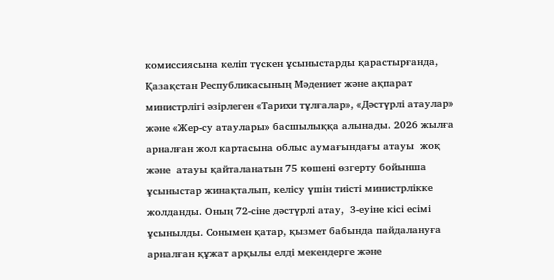комиссиясына келіп түскен ұсыныстарды қарастырғанда, Қазақстан Республикасының Мәдениет және ақпарат министрлігі әзірлеген «Тарихи тұлғалар», «Дәстүрлі атаулар» және «Жер-су атаулары» басшылыққа алынады. 2026 жылға арналған жол картасына облыс аумағындағы атауы  жоқ  және  атауы қайталанатын 75 көшені өзгерту бойынша ұсыныстар жинақталып, келісу үшін тиісті министрлікке жолданды. Оның 72-сіне дәстүрлі атау,  3-еуіне кісі есімі ұсынылды. Сонымен қатар, қызмет бабында пайдалануға арналған құжат арқылы елді мекендерге және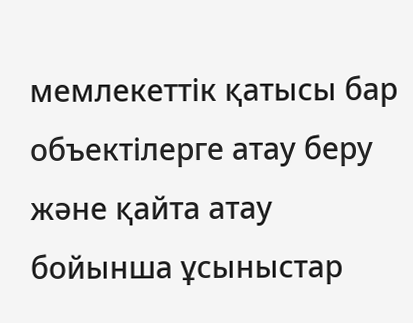мемлекеттік қатысы бар объектілерге атау беру және қайта атау бойынша ұсыныстар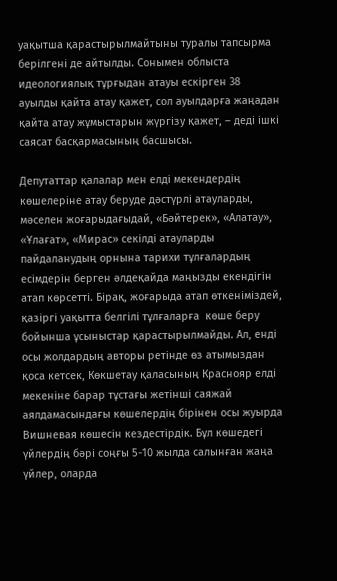уақытша қарастырылмайтыны туралы тапсырма берілгені де айтылды. Сонымен облыста идеологиялық тұрғыдан атауы ескірген 38 ауылды қайта атау қажет, сол ауылдарға жаңадан қайта атау жұмыстарын жүргізу қажет, – деді ішкі саясат басқармасының басшысы.

Депутаттар қалалар мен елді мекендердің көшелеріне атау беруде дәстүрлі атауларды, мәселен жоғарыдағыдай, «Бәйтерек», «Алатау», «Ұлағат», «Мирас» секілді атауларды пайдаланудың орнына тарихи тұлғалардың есімдерін берген әлдеқайда маңызды екендігін атап көрсетті. Бірақ, жоғарыда атап өткеніміздей, қазіргі уақытта белгілі тұлғаларға  көше беру бойынша ұсыныстар қарастырылмайды. Ал, енді осы жолдардың авторы ретінде өз атымыздан қоса кетсек, Көкшетау қаласының Краснояр елді мекеніне барар тұстағы жетінші саяжай аялдамасындағы көшелердің бірінен осы жуырда Вишневая көшесін кездестірдік. Бұл көшедегі үйлердің бәрі соңғы 5-10 жылда салынған жаңа үйлер, оларда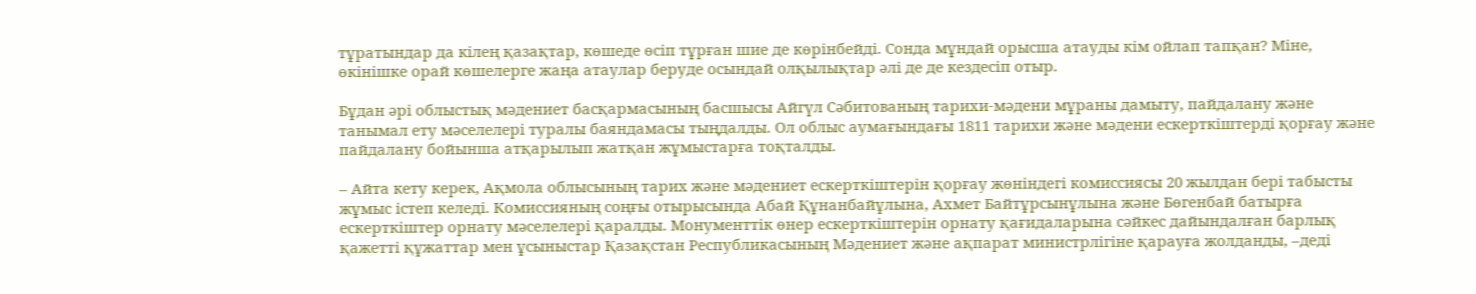тұратындар да кілең қазақтар, көшеде өсіп тұрған шие де көрінбейді. Сонда мұндай орысша атауды кім ойлап тапқан? Міне, өкінішке орай көшелерге жаңа атаулар беруде осындай олқылықтар әлі де де кездесіп отыр.

Бұдан әрі облыстық мәдениет басқармасының басшысы Айгүл Сәбитованың тарихи-мәдени мұраны дамыту, пайдалану және танымал ету мәселелері туралы баяндамасы тыңдалды. Ол облыс аумағындағы 1811 тарихи және мәдени ескерткіштерді қорғау және пайдалану бойынша атқарылып жатқан жұмыстарға тоқталды.

– Айта кету керек, Ақмола облысының тарих және мәдениет ескерткіштерін қорғау жөніндегі комиссиясы 20 жылдан бері табысты жұмыс істеп келеді. Комиссияның соңғы отырысында Абай Құнанбайұлына, Ахмет Байтұрсынұлына және Бөгенбай батырға ескерткіштер орнату мәселелері қаралды. Монументтік өнер ескерткіштерін орнату қағидаларына сәйкес дайындалған барлық қажетті құжаттар мен ұсыныстар Қазақстан Республикасының Мәдениет және ақпарат министрлігіне қарауға жолданды, –деді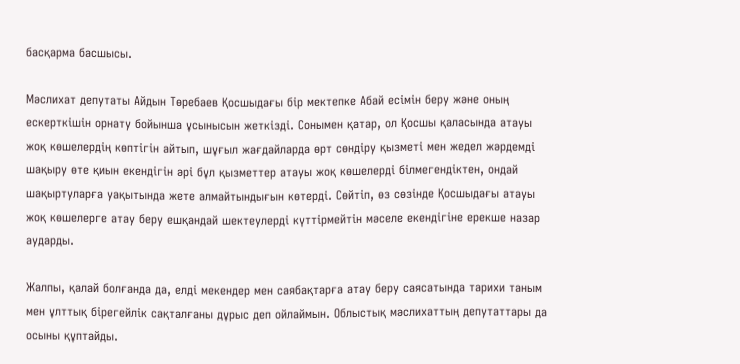басқарма басшысы.

Мәслихат депутаты Айдын Төребаев Қосшыдағы бір мектепке Абай есімін беру және оның ескерткішін орнату бойынша ұсынысын жеткізді. Сонымен қатар, ол Қосшы қаласында атауы жоқ көшелердің көптігін айтып, шұғыл жағдайларда өрт сөндіру қызметі мен жедел жәрдемді шақыру өте қиын екендігін әрі бұл қызметтер атауы жоқ көшелерді білмегендіктен, ондай шақыртуларға уақытында жете алмайтындығын көтерді. Сөйтіп, өз сөзінде Қосшыдағы атауы жоқ көшелерге атау беру ешқандай шектеулерді күттірмейтін мәселе екендігіне ерекше назар аударды.

Жалпы, қалай болғанда да, елді мекендер мен саябақтарға атау беру саясатында тарихи таным мен ұлттық бірегейлік сақталғаны дұрыс деп ойлаймын. Облыстық мәслихаттың депутаттары да осыны құптайды.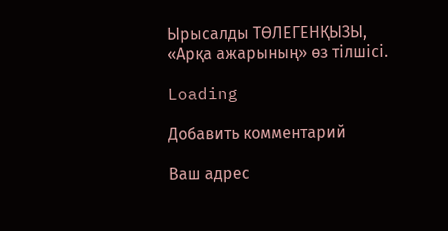Ырысалды ТӨЛЕГЕНҚЫЗЫ,
«Арқа ажарының» өз тілшісі.

Loading

Добавить комментарий

Ваш адрес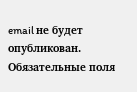email не будет опубликован. Обязательные поля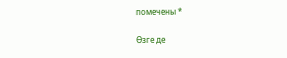помечены *

Өзге де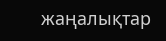жаңалықтар